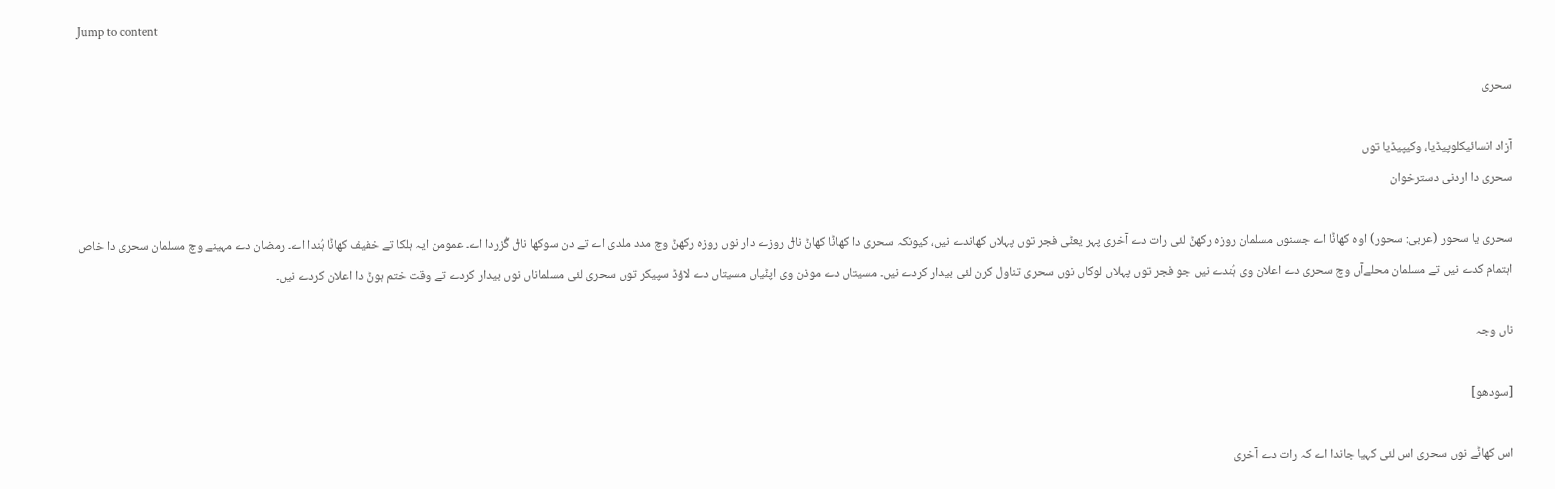Jump to content

سحری

آزاد انسائیکلوپیڈیا، وکیپیڈیا توں
سحری دا اردنی دسترخوان

سحری یا سحور (عربی: سحور) اوہ کھاݨا اے جسنوں مسلمان روزہ رکھݨ لئی رات دے آخری پہر یعݨی فجر توں پہلاں کھاندے نيں، کیونکہ سحری دا کھاݨا کھاݨ ناݪ روزے دار نوں روزہ رکھݨ وچ مدد ملدی اے تے دن سوکھا ناݪ گُزردا اے۔ عمومن ایہ ہلکا تے خفیف کھاݨا ہُندا اے۔ رمضان دے مہینے وچ مسلمان سحری دا خاص اہتمام کدے نیں تے مسلمان محلےآں وچ سحری دے اعلان وی ہُندے نیں جو فجر توں پہلاں لوکاں نوں سحری تناول کرن لئی بیدار کردے نیں۔ مسیتاں دے موذن وی اپݨیاں مسیتاں دے لاؤڈ سپیکر توں سحری لئی مسلماناں نوں بیدار کردے تے وقت ختم ہوݨ دا اعلان کردے نيں۔

ناں وجہ

[سودھو]

اس کھاݨے نوں سحری اس لئی کہیا جاندا اے کہ رات دے آخری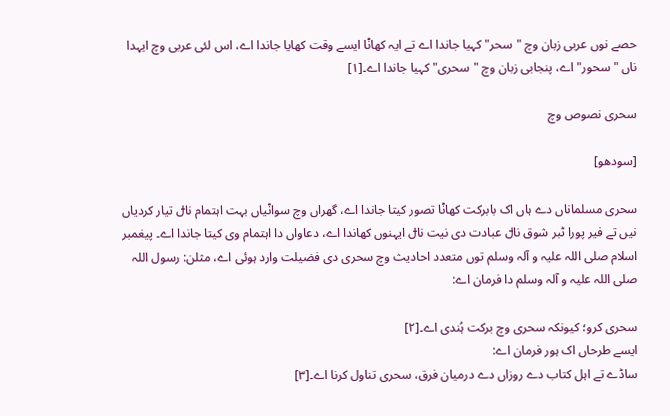حصے نوں عربی زبان وچ "سحر" کہیا جاندا اے تے ایہ کھاݨا ايسے وقت کھایا جاندا اے، اس لئی عربی وچ ایہدا ناں "سحور" اے، پنجابی زبان وچ "سحری" کہیا جاندا اے۔[۱]

سحری نصوص وچ

[سودھو]

سحری مسلماناں دے ہاں اک بابرکت کھاݨا تصور کيتا جاندا اے، گھراں وچ سواݨیاں بہت اہتمام ناݪ تیار کردیاں نيں تے فیر پورا ٹبر شوق ناݪ عبادت دی نیت ناݪ ایہنوں کھاندا اے، دعاواں دا اہتمام وی کيتا جاندا اے۔ پیغمبر اسلام صلی اللہ علیہ و آلہ وسلم توں متعدد احادیث وچ سحری دی فضیلت وارد ہوئی اے، مثلن: رسول اللہ صلی اللہ علیہ و آلہ وسلم دا فرمان اے:

سحری کرو؛ کیونکہ سحری وچ برکت ہُندی اے۔[۲]
ایسے طرحاں اک ہور فرمان اے:
ساڈے تے اہل کتاب دے روزاں دے درمیان فرق، سحری تناول کرنا اے۔[۳]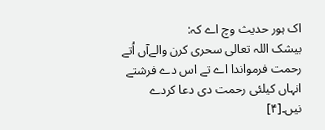اک ہور حدیث وچ اے کہ:
بیشک اللہ تعالی سحری کرن والےآں اُتے رحمت فرمواندا اے تے اس دے فرشتے انہاں کیلئی رحمت دی دعا کردے نيں۔[۴]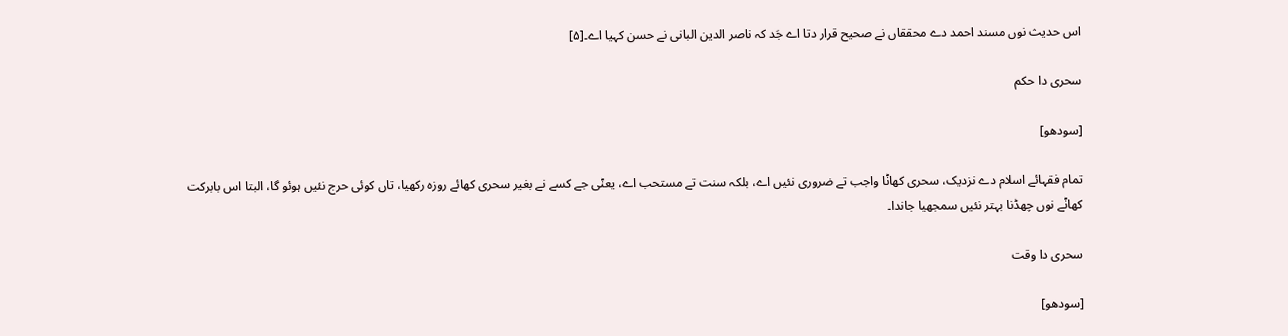اس حدیث نوں مسند احمد دے محققاں نے صحیح قرار دتا اے جَد کہ ناصر الدین البانی نے حسن کہیا اے۔[۵]

سحری دا حکم

[سودھو]

تمام فقہائے اسلام دے نزدیک، سحری کھاݨا واجب تے ضروری نئيں اے، بلکہ سنت تے مستحب اے، یعݨی جے کسے نے بغیر سحری کھائے روزہ رکھیا، تاں کوئی حرج نئيں ہوئو گا، البتا اس بابرکت کھاݨے نوں چھڈنا بہتر نئيں سمجھیا جاندا۔

سحری دا وقت

[سودھو]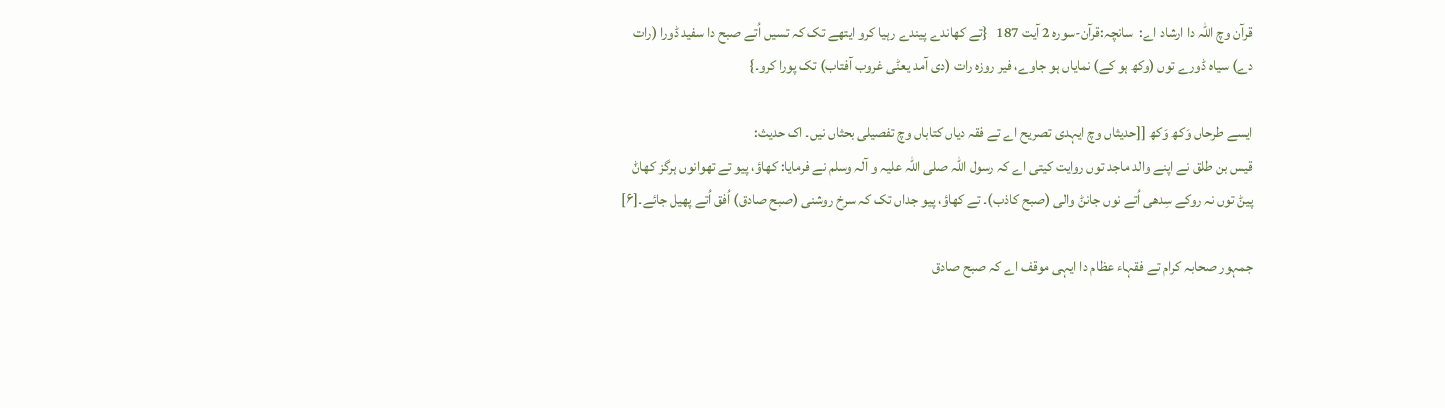قرآن وچ اللہ دا ارشاد اے:  سانچہ:قرآن-سورہ 2 آیت 187   {تے کھاندے پیندے رہیا کرو ایتھے تک کہ تسيں اُتے صبح دا سفید ڈورا (رات دے) سیاہ ڈورے توں (وکھ ہو کے) نمایاں ہو جاوے، فیر روزہ رات (دی آمد یعݨی غروب آفتاب) تک پورا کرو۔}

ایسے طرحاں وَکھ وَکھ [[حدیثاں وچ ایہدی تصریح اے تے فقہ دیاں کتاباں وچ تفصیلی بحثاں نيں۔ اک حدیث:
قیس بن طلق نے اپنے والد ماجد توں روایت کيتی اے کہ رسول اللہ صلی اللہ علیہ و آلہ وسلم نے فرمایا: کھاؤ، پیو تے تھوانوں ہرگز کھاݨ پیݨ توں نہ روکے سِدھی اُتے نوں جانݨ والی (صبح کاذب)۔ تے کھاؤ، پیو جداں تک کہ سرخ روشنی (صبح صادق) اُفق اُتے پھیل جائے۔[۶]

جمہور صحابہ کرام تے فقہاء عظام دا ایہی موقف اے کہ صبح صادق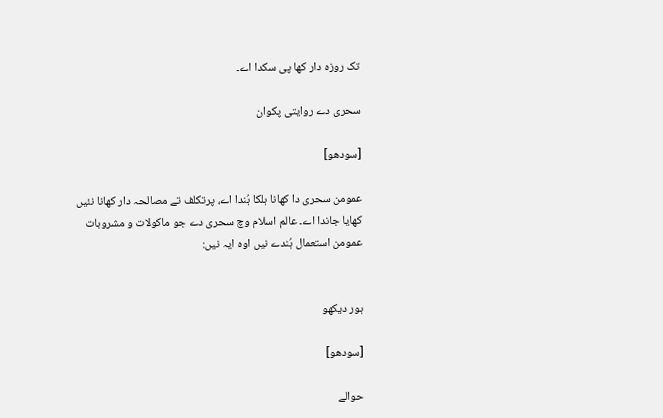تک روزہ دار کھا پی سکدا اے۔

سحری دے روايتی پکوان

[سودھو]

عمومن سحری دا کھانا ہلکا ہُندا اے، پرتکلف تے مصالحہ دار کھانا نئيں کھایا جاندا اے۔ عالم اسلام وچ سحری دے جو ماکولات و مشروبات عمومن استعمال ہُندے نيں اوہ ایہ نيں:


ہور دیکھو

[سودھو]

حوالے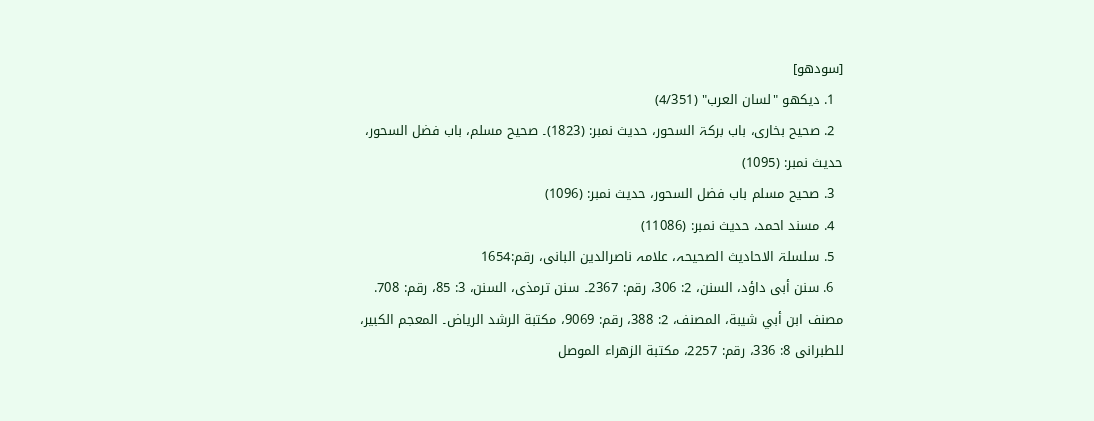[سودھو]
  1. دیکھو "لسان العرب" (4/351)
  2. صحیح بخاری، باب برکۃ السحور، حدیث نمبر: (1823)۔ صحیح مسلم، باب فضل السحور، حدیث نمبر: (1095)
  3. صحیح مسلم باب فضل السحور، حدیث نمبر: (1096)
  4. مسند احمد، حدیث نمبر: (11086)
  5. سلسلۃ الاحادیث الصحیحہ، علامہ ناصرالدین البانی، رقم:1654
  6. سنن أبی داؤد، السنن، 2: 306، رقم: 2367۔ سنن ترمذی، السنن، 3: 85، رقم: 708. مصنف ابن أبي شیبة، المصنف، 2: 388، رقم: 9069، مکتبة الرشد الریاض۔ المعجم الکبیر، للطبرانی 8: 336، رقم: 2257، مکتبة الزهراء الموصل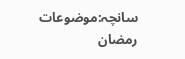سانچہ:موضوعات رمضان